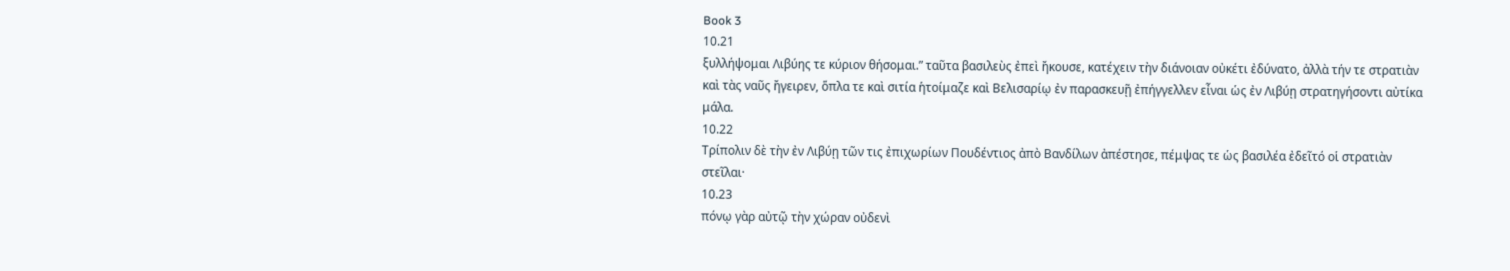Book 3
10.21
ξυλλήψομαι Λιβύης τε κύριον θήσομαι.” ταῦτα βασιλεὺς ἐπεὶ ἤκουσε, κατέχειν τὴν διάνοιαν οὐκέτι ἐδύνατο, ἀλλὰ τήν τε στρατιὰν καὶ τὰς ναῦς ἤγειρεν, ὅπλα τε καὶ σιτία ἡτοίμαζε καὶ Βελισαρίῳ ἐν παρασκευῇ ἐπήγγελλεν εἶναι ὡς ἐν Λιβύῃ στρατηγήσοντι αὐτίκα μάλα.
10.22
Τρίπολιν δὲ τὴν ἐν Λιβύῃ τῶν τις ἐπιχωρίων Πουδέντιος ἀπὸ Βανδίλων ἀπέστησε, πέμψας τε ὡς βασιλέα ἐδεῖτό οἱ στρατιὰν στεῖλαι·
10.23
πόνῳ γὰρ αὐτῷ τὴν χώραν οὐδενὶ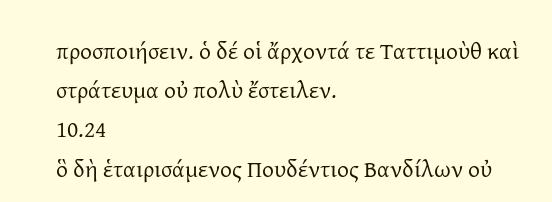προσποιήσειν. ὁ δέ οἱ ἄρχοντά τε Ταττιμοὺθ καὶ στράτευμα οὐ πολὺ ἔστειλεν.
10.24
ὃ δὴ ἑταιρισάμενος Πουδέντιος Βανδίλων οὐ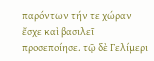παρόντων τήν τε χώραν ἔσχε καὶ βασιλεῖ προσεποίησε. τῷ δὲ Γελίμερι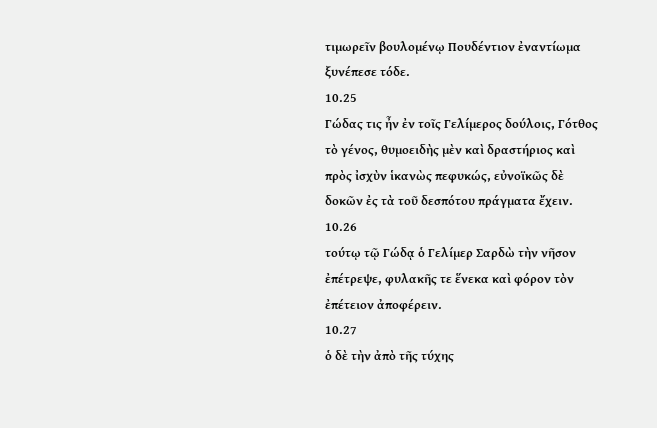τιμωρεῖν βουλομένῳ Πουδέντιον ἐναντίωμα ξυνέπεσε τόδε.
10.25
Γώδας τις ἦν ἐν τοῖς Γελίμερος δούλοις, Γότθος τὸ γένος, θυμοειδὴς μὲν καὶ δραστήριος καὶ πρὸς ἰσχὺν ἱκανὼς πεφυκώς, εὐνοϊκῶς δὲ δοκῶν ἐς τὰ τοῦ δεσπότου πράγματα ἔχειν.
10.26
τούτῳ τῷ Γώδᾳ ὁ Γελίμερ Σαρδὼ τὴν νῆσον ἐπέτρεψε, φυλακῆς τε ἕνεκα καὶ φόρον τὸν ἐπέτειον ἀποφέρειν.
10.27
ὁ δὲ τὴν ἀπὸ τῆς τύχης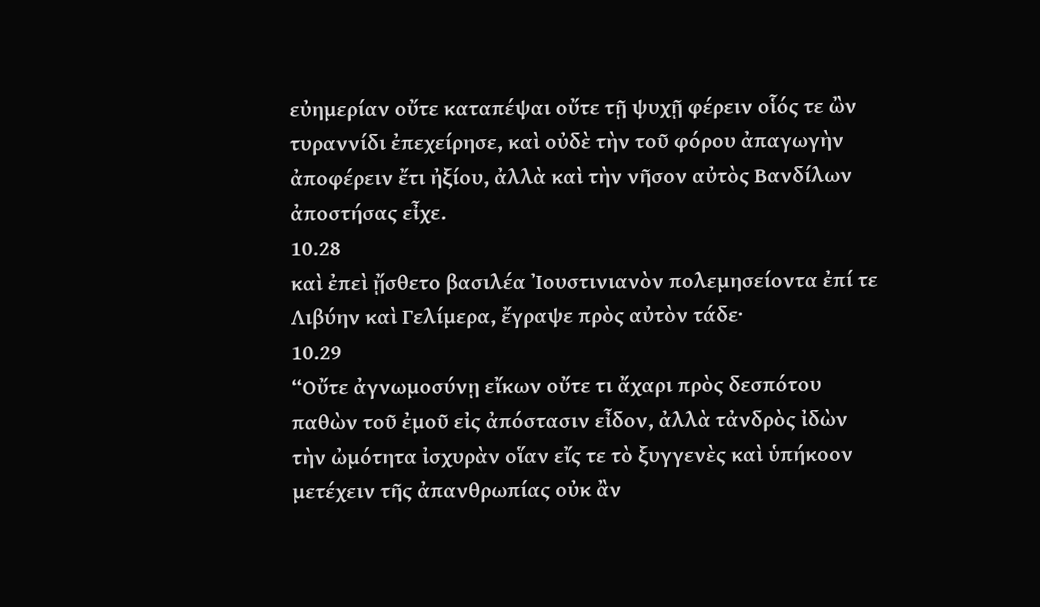εὐημερίαν οὔτε καταπέψαι οὔτε τῇ ψυχῇ φέρειν οἷός τε ὢν τυραννίδι ἐπεχείρησε, καὶ οὐδὲ τὴν τοῦ φόρου ἀπαγωγὴν ἀποφέρειν ἔτι ἠξίου, ἀλλὰ καὶ τὴν νῆσον αὐτὸς Βανδίλων ἀποστήσας εἶχε.
10.28
καὶ ἐπεὶ ᾔσθετο βασιλέα Ἰουστινιανὸν πολεμησείοντα ἐπί τε Λιβύην καὶ Γελίμερα, ἔγραψε πρὸς αὐτὸν τάδε·
10.29
“Οὔτε ἀγνωμοσύνῃ εἴκων οὔτε τι ἄχαρι πρὸς δεσπότου παθὼν τοῦ ἐμοῦ εἰς ἀπόστασιν εἶδον, ἀλλὰ τἀνδρὸς ἰδὼν τὴν ὠμότητα ἰσχυρὰν οἵαν εἴς τε τὸ ξυγγενὲς καὶ ὑπήκοον μετέχειν τῆς ἀπανθρωπίας οὐκ ἂν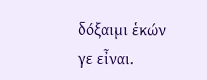δόξαιμι ἑκών γε εἶναι.